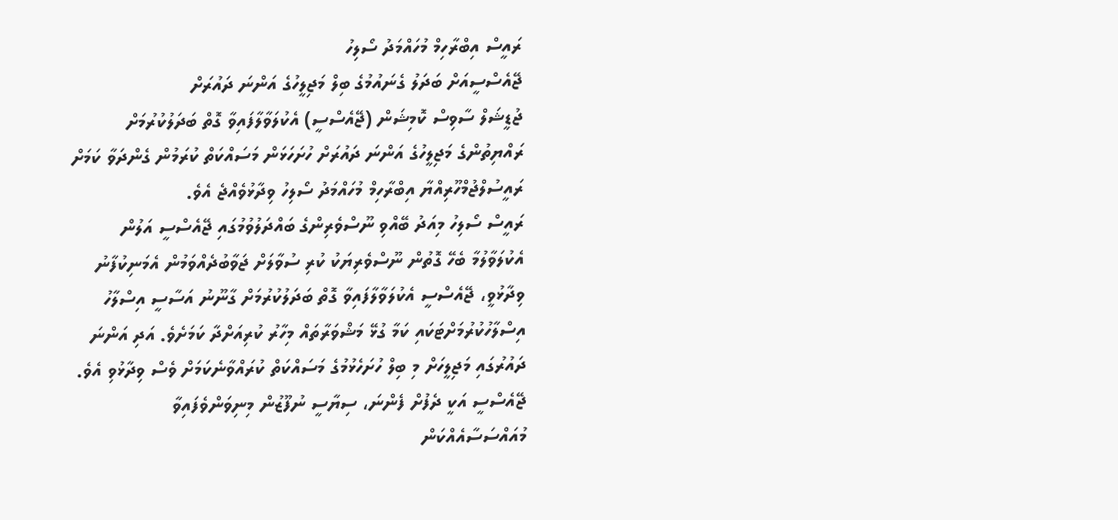ރައީސް އިބްރާހިމް މުހައްމަދު ސޯލިހު
ޖޭއެސްސީއަށް ބަދަލު ގެނައުމުގެ ބިލް މަޖިލީހުގެ އަންނަ ދައުރަށް
ޖުޑީޝަލް ސާވިސް ކޮމިޝަން (ޖޭއެސްސީ) އެކުލަވާލާފައިވާ ގޮތް ބަދަލުކުރުމަށް ރައްޔިތުންގެ މަޖިލީހުގެ އަންނަ ދައުރަށް ހުށަހަޅަން މަސައްކަތް ކުރަމުން ގެންދަވާ ކަމަށް ރައީސުލްޖުމްހޫރިއްޔާ އިބްރާހިމް މުހައްމަދު ސޯލިހު ވިދާޅުވެއްޖެ އެވެ.
ރައީސް ސޯލިހު މިއަދު ބޭއްވި ނޫސްވެރިންގެ ބައްދަލުވުމުގައި ޖޭއެސްސީ އަލުން އެކުލަވާލުމާ ބެހޭ ގޮތުން ނޫސްވެރިޔަކު ކުރި ސުވާލަށް ޖަވާބުދެއްވަމުން އެމަނިކުފާނު ވިދާޅުވީ، ޖޭއެސްސީ އެކުލަވާލާފައިވާ ގޮތް ބަދަލުކުރުމަށް ގާނޫނު އަސާސީ އިސްލާހު އިސްލާހުކުރުމަށްޓަކައި ކަމާ ގުޅޭ މަޝްވަރާތައް މިހާރު ކުރިއަށްދާ ކަމަށެވެ. އަދި އަންނަ ދައުރުގައި މަޖިލީހަށް މި ބިލް ހުށަހެޅުމުގެ މަސައްކަތް ކުރައްވާނެކަމަށް ވެސް ވިދާޅުވި އެވެ.
ޖޭއެސްސީ އަކީ ދެފުށް ފެންނަ، ސިޔާސީ ނުފޫޒުން މިނިވަންވެފައިވާ މުއައްސަސާއެއްކަން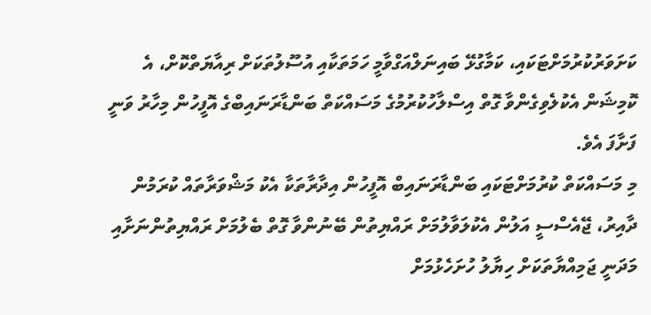ކަށަވަރުކުރުމަށްޓަކައި، ކަމާގުޅޭ ބައިނަލްއަގްވާމީ ހަމަތަކާއި އުސޫލުތަކަށް ރިއާޔަތްކޮށް، އެ ކޮމިޝަން އެކުލެވިގެންވާ ގޮތް އިސްލާހުކުރުމުގެ މަސައްކަތް ބަންޑާރަނައިބްގެ އޮފީހުން މިހާރު ވަނީ ފަށާފަ އެވެ.
މި މަސައްކަތް ކުރުމަށްޓަކައި ބަންޑާރަނައިބް އޮފީހުން އިދާރާތަކާ އެކު މަޝްވަރާތައް ކުރަމުން ދާއިރު، ޖޭއެސްސީ އަލުން އެކުލަވާލުމަށް ރައްޔިތުން ބޭނުންވާ ގޮތް ބެލުމަށް ރައްޔިތުންނަށާއި މަދަނީ ޖަމިއްޔާތަކަށް ހިޔާލު ހުށަހެޅުމަށް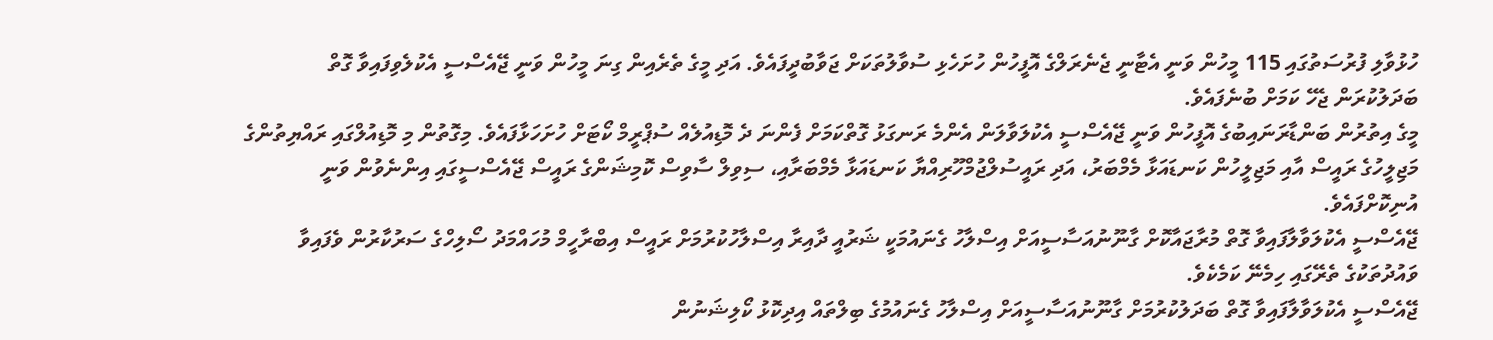ހުޅުވާލި ފުރުސަތުގައި 115 މީހުން ވަނީ އެޓާނީ ޖެނެރަލްގެ އޮފީހުން ހުށަހެޅި ސުވާލުތަކަށް ޖަވާބުދީފައެވެ. އަދި މީގެ ތެރެއިން ގިނަ މީހުން ވަނީ ޖޭއެސްސީ އެކުލެވިފައިވާ ގޮތް ބަދަލުކުރަން ޖެހޭ ކަމަށް ބުނެފައެވެ.
މީގެ އިތުރުން ބަންޑާރަނައިބުގެ އޮފީހުން ވަނީ ޖޭއެސްސީ އެކުލަވާލަން އެންމެ ރަނގަޅު ގޮތްކަމަށް ފެންނަ ދެ މޮޑިއުލެއް ސުޕްރީމް ކޯޓަށް ހުށަހަޅާފައެވެ. މިގޮތުން މި މޮޑިއުލްގައި ރައްޔިތުންގެ މަޖިލީހުގެ ރައީސް އާއި މަޖިލީހުން ކަނޑައަޅާ މެމްބަރު، އަދި ރައީސުލްޖުމްހޫރިއްޔާ ކަނޑައަޅާ މެމްބަރާއި، ސިވިލް ސާވިސް ކޮމިޝަންގެ ރައީސް ޖޭއެސްސީގައި އިންނެވުން ވަނީ އުނިކޮށްފައެވެ.
ޖޭއެސްސީ އެކުލަވާލާފައިވާ ގޮތް މުރާޖައާކޮށް ގާނޫނުއަސާސީއަށް އިސްލާހު ގެނައުމަކީ ޝަރުއީ ދާއިރާ އިސްލާހުކުރުމަށް ރައީސް އިބްރާހީމް މުހައްމަދު ސޯލިހްގެ ސަރުކާރުން ވެފައިވާ ވައުދުތަކުގެ ތެރޭގައި ހިމެނޭ ކަމެކެވެ.
ޖޭއެސްސީ އެކުލަވާލާފައިވާ ގޮތް ބަދަލުކުރުމަށް ގާނޫނުއަސާސީއަށް އިސްލާހު ގެނައުމުގެ ބިލްތައް އިދިކޮޅު ކޯލިޝަނުން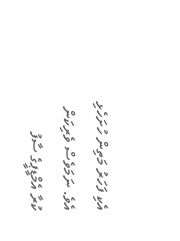އެކި ފަހަރު މަތިން ހުށަހެޅި އެވެ. ނަމަވެސް ވެރިކަން ކުރާ އެމްޑީޕީގެ ސާފު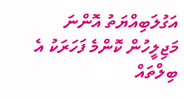އަގުލަބިއްޔަތު އޮންނަ މަޖިލީހުން ކޮންމެ ފަހަރަކު އެ ބިލްތައް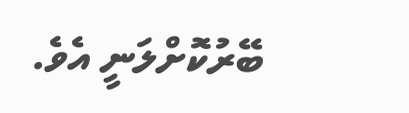ބޭރުކޮށްލަނީ އެވެ.